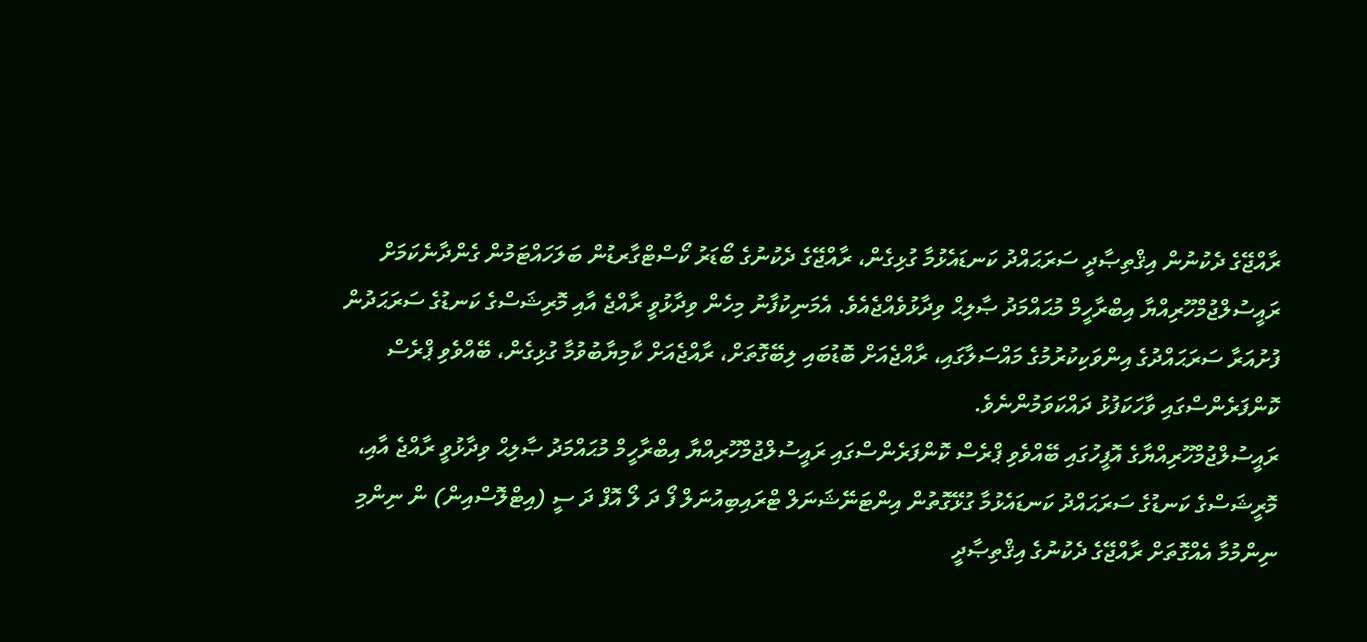ރާއްޖޭގެ ދެކުނުން އިޤްތިޞާދީ ސަރަޙައްދު ކަނޑައެޅުމާ ގުޅިގެން، ރާއްޖޭގެ ދެކުނުގެ ބޯޑަރު ކޯސްޓްގާރޑުން ބަލަހައްޓަމުން ގެންދާނެކަމަށް ރައީސުލްޖުމްހޫރިއްޔާ އިބްރާހީމް މުޙައްމަދު ޞާލިޙް ވިދާޅުވެއްޖެއެވެ. އެމަނިކުފާނު މިހެން ވިދާޅުވީ ރާއްޖެ އާއި މޮރިޝަސްގެ ކަނޑުގެ ސަރަޙަދުން ފުށުއަރާ ސަރަޙައްދުގެ އިންވަކިކުރުމުގެ މައްސަލާގައި، ރާއްޖެއަށް ބޮޑުބައި ލިބޭގޮތަށް، ރާއްޖެއަށް ކާމިޔާބުވުމާ ގުޅިގެން، ބޭއްވެވި ޕްރެސް ކޮންފަރެންސްގައި ވާހަކަފުޅު ދައްކަވަމުންނެވެ.
ރައީސުލްޖުމްހޫރިއްޔާގެ އޮފީހުގައި ބޭއްވެވި ޕްރެސް ކޮންފަރެންސްގައި ރައީސުލްޖުމްހޫރިއްޔާ އިބްރާހީމް މުޙައްމަދު ޞާލިޙް ވިދާޅުވީ ރާއްޖެ އާއި، މޮރީޝަސްގެ ކަނޑުގެ ސަރަޙައްދު ކަނޑައެޅުމާ ގުޅޭގޮތުން އިންޓަނޭޝަނަލް ޓްރައިބިއުނަލް ފޯ ދަ ލޯ އޮފް ދަ ސީ (އިޓްލޮސްއިން) ން ނިންމި ނިންމުމާ އެއްގޮތަށް ރާއްޖޭގެ ދެކުނުގެ އިޤްތިޞާދީ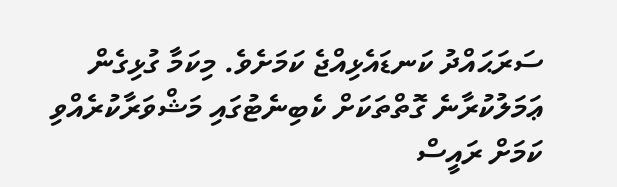ސަރަޙައްދު ކަނޑައެޅިއްޖެ ކަމަށެވެ. މިކަމާ ގުޅިގެން ޢަމަލުކުރާނެ ގޮތްތަކަށް ކެބިނެޓުގައި މަޝްވަރާކުރެއްވި ކަމަށް ރައީސް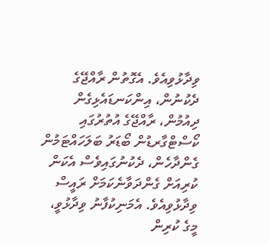ވިދާޅުވިއެވެ. އެގޮތުން ރާއްޖޭގެ ދެކުނުން، އިންކަނޑައެޅިގެން ދިއުމުން، ރާއްޖޭގެ އުތުރުގައި ކޯސްޓްގާރޑުން ބޯޑަރު ބަލަހައްޓަމުން ގެންދާހެން، ދެކުނުގައިވެސް އެކަން ކުރިއަށް ގެންދަވާނެކަމަށް ރައީސް ވިދާޅުވިއެވެ. އެމަނިކުފާނު ވިދާޅުވީ، މީގެ ކުރިން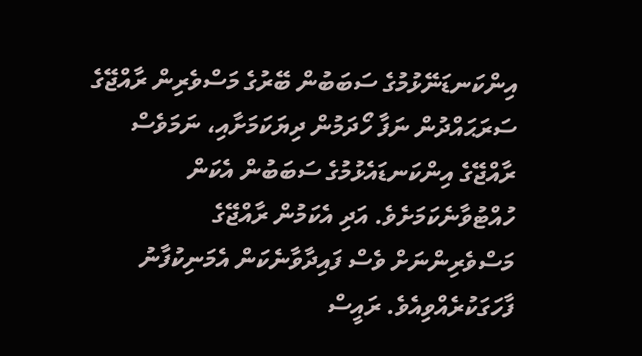އިންކަނޑަނޭޅުމުގެ ސަބަބުން ބޭރުގެ މަސްވެރިން ރާއްޖޭގެ ސަރަޙައްދުން ނަފާ ހޯދަމުން ދިޔަކަމަށާއި، ނަމަވެސް ރާއްޖޭގެ އިންކަނޑައެޅުމުގެ ސަބަބުން އެކަން ހުއްޓުވާނެކަމަށެވެ. އަދި އެކަމުން ރާއްޖޭގެ މަސްވެރިންނަށް ވެސް ފައިދާވާނެކަން އެމަނިކުފާނު ފާހަގަކުރެއްވިއެވެ. ރައީސް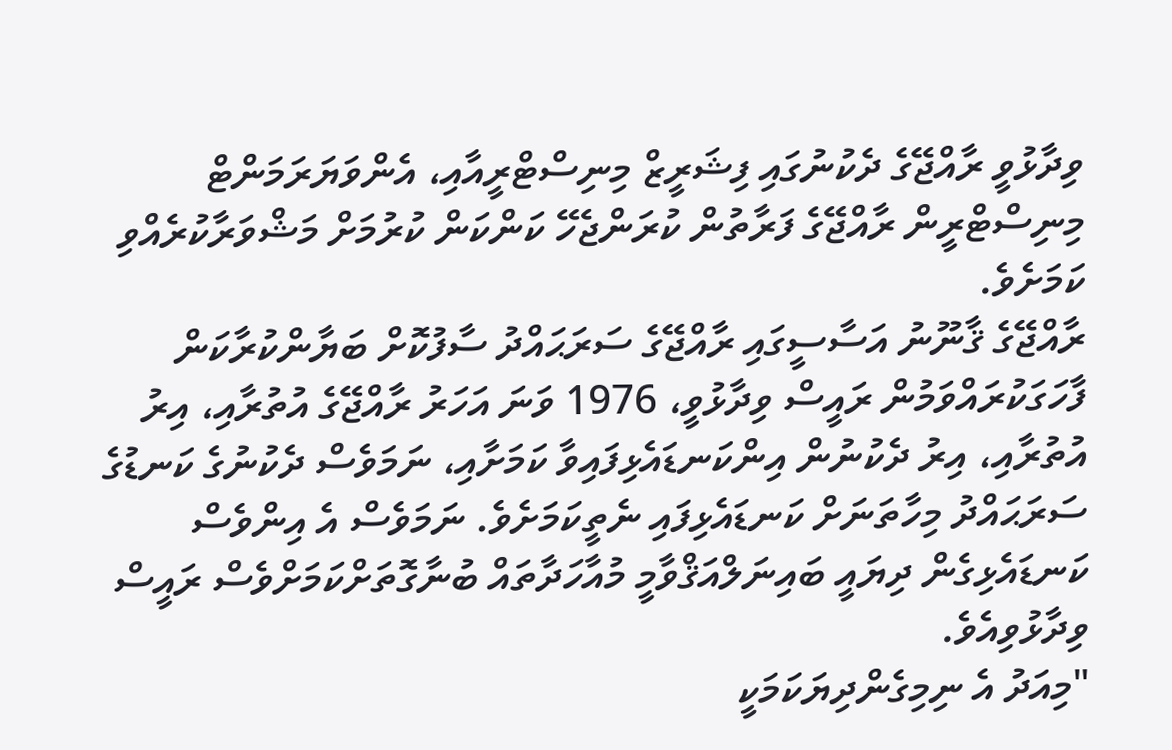ވިދާޅުވީ ރާއްޖޭގެ ދެކުނުގައި ފިޝަރީޒް މިނިސްޓްރީއާއި، އެންވަޔަރަމަންޓް މިނިސްޓްރީން ރާއްޖޭގެ ފަރާތުން ކުރަންޖެހޭ ކަންކަން ކުރުމަށް މަޝްވަރާކުރެއްވި ކަމަށެވެ.
ރާއްޖޭގެ ޤާނޫނު އަސާސީގައި ރާއްޖޭގެ ސަރަޙައްދު ސާފުކޮށް ބަޔާންކުރާކަން ފާހަގަކުރައްވަމުން ރައީސް ވިދާޅުވީ، 1976 ވަނަ އަހަރު ރާއްޖޭގެ އުތުރާއި، އިރު އުތުރާއި، އިރު ދެކުނުން އިންކަނޑައެޅިފައިވާ ކަމަށާއި، ނަމަވެސް ދެކުނުގެ ކަނޑުގެ ސަރަޙައްދު މިހާތަނަށް ކަނޑައެޅިފައި ނެތީކަމަށެވެ. ނަމަވެސް އެ އިންވެސް ކަނޑައެޅިގެން ދިޔައީ ބައިނަލްއަޤްވާމީ މުއާހަދާތައް ބުނާގޮތަށްކަމަށްވެސް ރައީސް ވިދާޅުވިއެވެ.
"މިއަދު އެ ނިމިގެންދިޔަކަމަކީ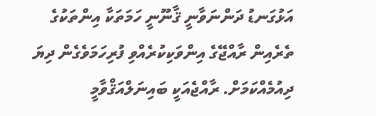އަޅުގަނޑު ދަންނަވާނީ ޤާނޫނީ ހަމަތަކާ އިންތަކުގެ ތެރެއިން ރާއްޖޭގެ އިންވަކިކުރެއްވި ފުރިހަމަވެގެން ދިޔަ ދިއުމެއްކަމަށް. ރާއްޖެއަކީ ބައިނަލްއަޤްވާމީ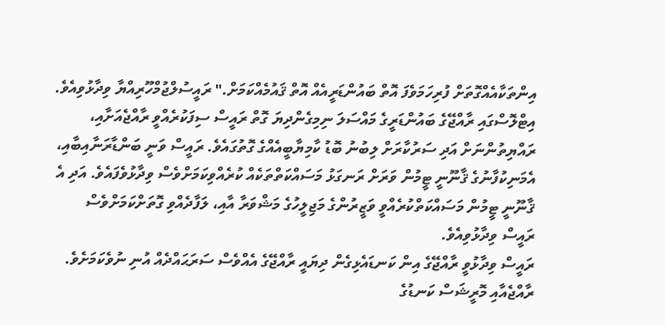އިންތަކާއެއްގޮތަށް ފުރިހަމަވެފަ އޮތް ބައުންޑަރީއެއް އޮތް ޤައުމެއްކަމަށް." ރައީސުލްޖުމްހޫރިއްޔާ ވިދާޅުވިއެވެ.
އިޓްލޮސްގައި ރާއްޖޭގެ ބައުންޑަރީގެ މައްސަލަ ނިމިގެންދިޔަ ގޮތް ރައީސް ސިފަކުރެއްވީ ރާއްޖެއަށާއި، ރައްޔިތުންނަށް އަދި ސަރުކާރަށް ލިބުނު ބޮޑު ކާމިޔާބީއެއްގެ ގޮތުގައެވެ. ރައީސް ވަނީ ބަންޑާރަނާއިބާއި، އެމަނިކުފާނުގެ ޤާނޫނީ ޓީމުން ވަރަށް ރަނގަޅު މަސައްކަތްތަކެއް ކުރެއްވިކަމަށްވެސް ވިދާޅުވެފައެވެ. އަދި އެ ޤާނޫނީ ޓީމުން މަސައްކަތްކުރެއްވީ ވަޒީރުންގެ މަޖިލީހުގެ މަޝްވަރާ އާއި، ލަފާދެއްވި ގޮތަށްކަމަށްވެސް ރައީސް ވިދާޅުވިއެވެ.
ރައީސް ވިދާޅުވީ ރާއްޖޭގެ އިން ކަނޑައެޅިގެން ދިޔައީ ރާއްޖޭގެ އެއްވެސް ސަރަޙައްދެއް އުނި ނުވެކަމަށެވެ.
ރާއްޖެއާއި މޮރީޝަސް ކަނޑުގެ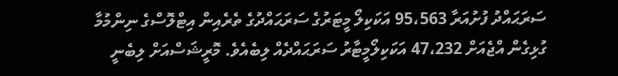ސަރަޙައްދު ފުށުއަރާ 95،563 އަކަކިލޯ މީޓަރުގެ ސަރަޙައްދުގެ ތެރެއިން އިޓްލޮސްގެ ނިންމުމާ ގުޅިގެން އްޖެއަށް 47،232 އަކަކިލޯމީޓާރު ސަރަޙައްދެއް ލިބެއެވެ. މޮރީޝަސްއަށް ލިބެނީ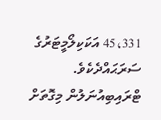45،331 އަކަކިލޯމީޓަރުގެ ސަރަޙައްދެކެވެ. ޓްރައިބިއުނަލުން މިގޮތަށް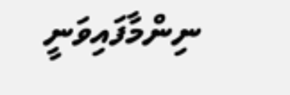ނިންމާފައިވަނީ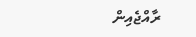ރާއްޖެއިން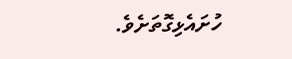ހުށައެޅިގޮތަށެވެ.